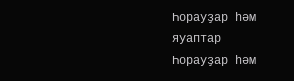Һорауҙар һәм яуаптар
Һорауҙар һәм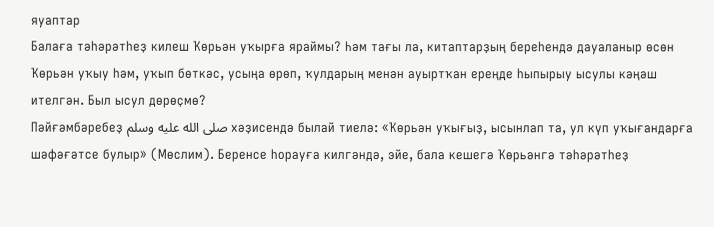яуаптар
Балаға тәһәрәтһеҙ килеш Ҡөрьән уҡырға яраймы? Һәм тағы ла, китаптарҙың береһендә дауаланыр өсөн Ҡөрьән уҡыу һәм, уҡып бөткәс, усыңа өрөп, ҡулдарың менән ауыртҡан ереңде һыпырыу ысулы кәңәш ителгән. Был ысул дөрөҫмө?
Пәйғәмбәребеҙ صلى الله عليه وسلم хәҙисендә былай тиелә: «Ҡөрьән уҡығыҙ, ысынлап та, ул күп уҡығандарға шәфәғәтсе булыр» (Мөслим). Беренсе һорауға килгәндә, эйе, бала кешегә Ҡөрьәнгә тәһәрәтһеҙ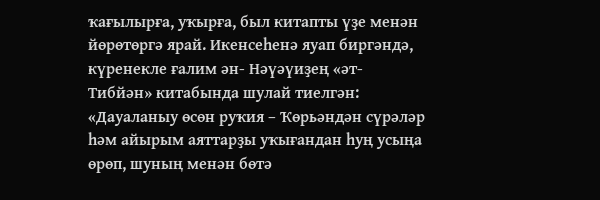ҡағылырға, уҡырға, был китапты үҙе менән йөрөтөргә ярай. Икенсеһенә яуап биргәндә, күренекле ғалим ән- Нәүәүиҙең «әт- Тибйән» китабында шулай тиелгән: «Дауаланыу өсөн руҡия – Ҡөрьәндән сүрәләр һәм айырым аяттарҙы уҡығандан һуң усыңа өрөп, шуның менән бөтә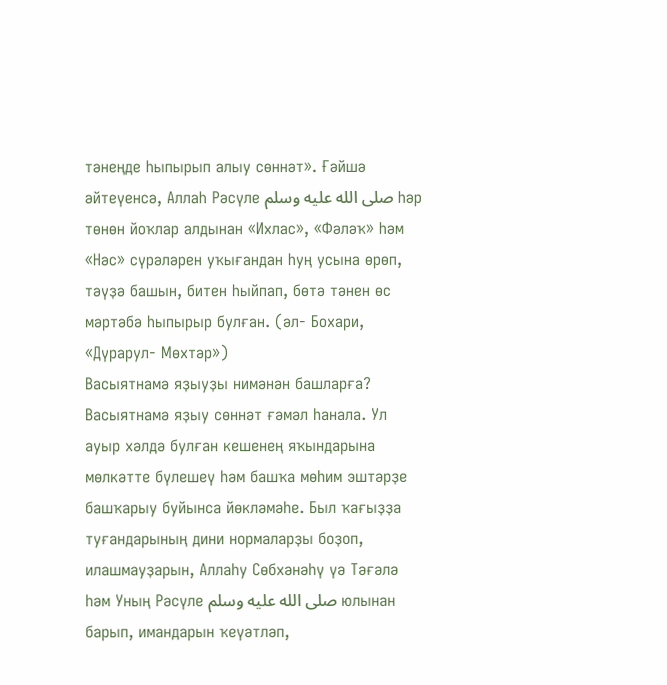тәнеңде һыпырып алыу сөннәт». Ғәйшә әйтеүенсә, Аллаһ Рәсүле صلى الله عليه وسلم һәр төнөн йоҡлар алдынан «Ихлас», «Фәләҡ» һәм «Нәс» сүрәләрен уҡығандан һуң усына өрөп, тәүҙә башын, битен һыйпап, бөтә тәнен өс мәртәбә һыпырыр булған. (әл- Бохари, «Дүрарул- Мөхтәр»)
Васыятнамә яҙыуҙы нимәнән башларға?
Васыятнамә яҙыу сөннәт ғәмәл һанала. Ул ауыр хәлдә булған кешенең яҡындарына мөлкәтте бүлешеү һәм башҡа мөһим эштәрҙе башҡарыу буйынса йөкләмәһе. Был ҡағыҙҙа туғандарының дини нормаларҙы боҙоп, илашмауҙарын, Аллаһу Сөбхәнәһү үә Тәғәлә һәм Уның Рәсүле صلى الله عليه وسلم юлынан барып, имандарын ҡеүәтләп,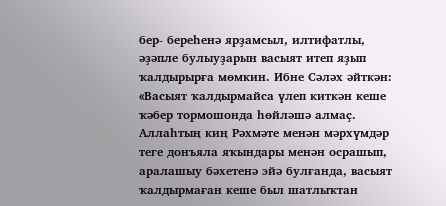бер- береһенә ярҙамсыл, илтифатлы, әҙәпле булыуҙарын васыят итеп яҙып ҡалдырырға мөмкин. Ибне Сәләх әйткән: «Васыят ҡалдырмайса үлеп киткән кеше ҡәбер тормошонда һөйләшә алмаҫ. Аллаһтың киң Рәхмәте менән мәрхүмдәр теге донъяла яҡындары менән осрашып, аралашыу бәхетенә эйә булғанда, васыят ҡалдырмаған кеше был шатлыҡтан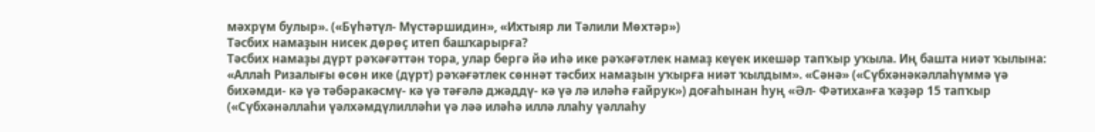мәхрүм булыр». («Бүһәтүл- Мүстәршидин», «Ихтыяр ли Тәлили Мөхтәр»)
Тәсбих намаҙын нисек дөрөҫ итеп башҡарырға?
Тәсбих намаҙы дүрт рәҡәғәттән тора, улар бергә йә иһә ике рәҡәғәтлек намаҙ кеүек икешәр тапҡыр уҡыла. Иң башта ниәт ҡылына: «Аллаһ Ризалығы өсөн ике (дүрт) рәҡәғәтлек сөннәт тәсбих намаҙын уҡырға ниәт ҡылдым». «Сәнә» («Сүбхәнәкәллаһүммә үә бихәмди- кә үә тәбәракәсмү- кә үә тәғәлә джәддү- кә үә лә иләһә ғайрук») доғаһынан һуң «Әл- Фәтиха»ға ҡәҙәр 15 тапҡыр («Сүбхәнәллаhи үәлхәмдүлилләһи үә ләә иләһә иллә ллаһу үәллаһу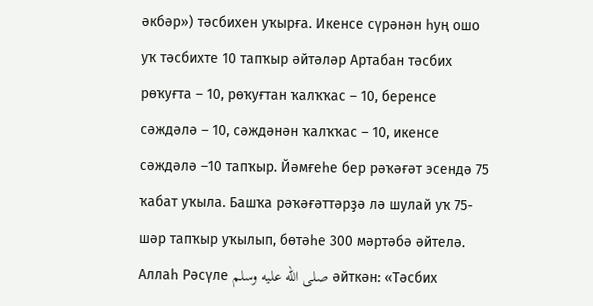әкбәр») тәсбихен уҡырға. Икенсе сүрәнән һуң ошо уҡ тәсбихте 10 тапҡыр әйтәләр Артабан тәсбих рөҡуғта – 10, рөҡуғтан ҡалҡҡас – 10, беренсе сәждәлә – 10, сәждәнән ҡалҡҡас – 10, икенсе сәждәлә –10 тапҡыр. Йәмғеһе бер рәҡәғәт эсендә 75 ҡабат уҡыла. Башҡа рәҡәғәттәрҙә лә шулай уҡ 75- шәр тапҡыр уҡылып, бөтәһе 300 мәртәбә әйтелә. Аллаһ Рәсүле صلى الله عليه وسلم әйткән: «Тәсбих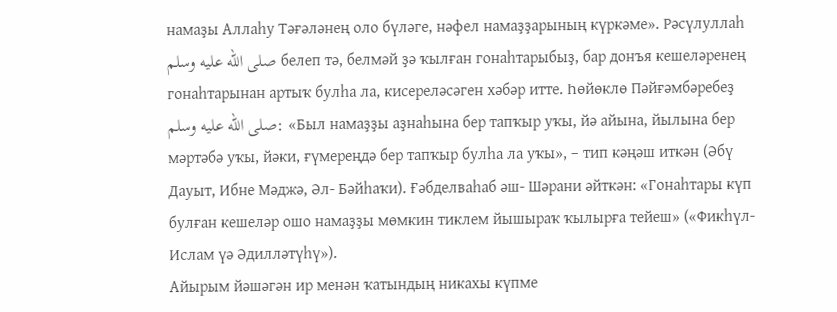намаҙы Аллаһу Тәғәләнең оло бүләге, нәфел намаҙҙарының күркәме». Рәсүлуллаһ صلى الله عليه وسلم белеп тә, белмәй ҙә ҡылған гонаһтарыбыҙ, бар донъя кешеләренең гонаһтарынан артыҡ булһа ла, кисереләсәген хәбәр итте. Һөйөклө Пәйғәмбәребеҙ صلى الله عليه وسلم: «Был намаҙҙы аҙнаһына бер тапҡыр уҡы, йә айына, йылына бер мәртәбә уҡы, йәки, ғүмереңдә бер тапҡыр булһа ла уҡы», – тип кәңәш иткән (Әбү Дауыт, Ибне Мәджә, Әл- Бәйһаҡи). Ғәбделваһаб әш- Шәрани әйткән: «Гонаһтары күп булған кешеләр ошо намаҙҙы мөмкин тиклем йышыраҡ ҡылырға тейеш» («Фикһүл- Ислам үә Әдилләтүһү»).
Айырым йәшәгән ир менән ҡатындың никахы күпме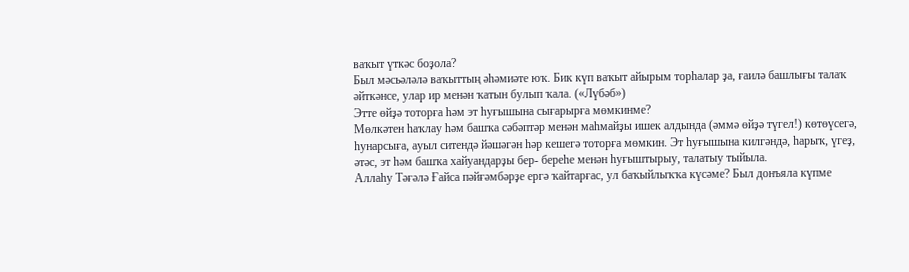ваҡыт үткәс боҙола?
Был мәсьәләлә ваҡыттың әһәмиәте юҡ. Бик күп ваҡыт айырым торһалар ҙа, ғаилә башлығы талаҡ әйткәнсе, улар ир менән ҡатын булып ҡала. («Лүбәб»)
Этте өйҙә тоторға һәм эт һуғышына сығарырға мөмкинме?
Мөлкәтен һаҡлау һәм башҡа сәбәптәр менән маһмайҙы ишек алдында (әммә өйҙә түгел!) көтөүсегә, һунарсыға, ауыл ситендә йәшәгән һәр кешегә тоторға мөмкин. Эт һуғышына килгәндә, һарыҡ, үгеҙ, әтәс, эт һәм башҡа хайуандарҙы бер- береһе менән һуғыштырыу, талатыу тыйыла.
Аллаһу Тәғәлә Ғайса пәйғәмбәрҙе ергә ҡайтарғас, ул баҡыйлыҡҡа күсәме? Был донъяла күпме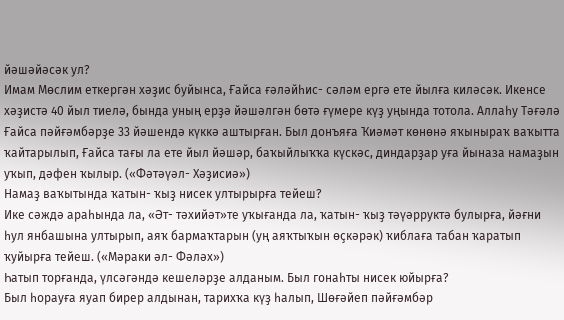йәшәйәсәк ул?
Имам Мөслим еткергән хәҙис буйынса, Ғайса ғәләйһис- сәләм ергә ете йылға киләсәк. Икенсе хәҙистә 40 йыл тиелә, бында уның ерҙә йәшәлгән бөтә ғүмере күҙ уңында тотола. Аллаһу Тәғәлә Ғайса пәйғәмбәрҙе 33 йәшендә күккә аштырған. Был донъяға Ҡиәмәт көнөнә яҡыныраҡ ваҡытта ҡайтарылып, Ғайса тағы ла ете йыл йәшәр, баҡыйлыҡҡа күскәс, диндарҙар уға йыназа намаҙын уҡып, дәфен ҡылыр. («Фәтәүәл- Хәҙисиә»)
Намаҙ ваҡытында ҡатын- ҡыҙ нисек ултырырға тейеш?
Ике сәждә араһында ла, «Әт- тәхийәт»те уҡығанда ла, ҡатын- ҡыҙ тәүәрруктә булырға, йәғни һул янбашына ултырып, аяҡ бармаҡтарын (уң аяҡтыҡын өҫкәрәк) ҡиблаға табан ҡаратып ҡуйырға тейеш. («Мәраки әл- Фәләх»)
Һатып торғанда, үлсәгәндә кешеләрҙе алданым. Был гонаһты нисек юйырға?
Был һорауға яуап бирер алдынан, тарихҡа күҙ һалып, Шөғәйеп пәйғәмбәр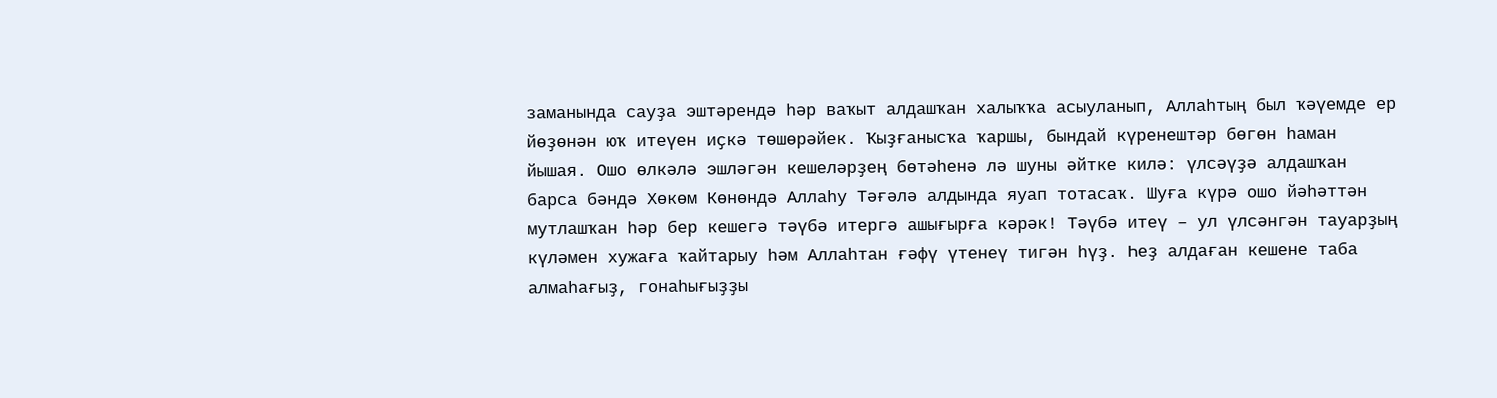заманында сауҙа эштәрендә һәр ваҡыт алдашҡан халыҡҡа асыуланып, Аллаһтың был ҡәүемде ер йөҙөнән юҡ итеүен иҫкә төшөрәйек. Ҡыҙғанысҡа ҡаршы, бындай күренештәр бөгөн һаман йышая. Ошо өлкәлә эшләгән кешеләрҙең бөтәһенә лә шуны әйтке килә: үлсәүҙә алдашҡан барса бәндә Хөкөм Көнөндә Аллаһу Тәғәлә алдында яуап тотасаҡ. Шуға күрә ошо йәһәттән мутлашҡан һәр бер кешегә тәүбә итергә ашығырға кәрәк! Тәүбә итеү – ул үлсәнгән тауарҙың күләмен хужаға ҡайтарыу һәм Аллаһтан ғәфү үтенеү тигән һүҙ. Һеҙ алдаған кешене таба алмаһағыҙ, гонаһығыҙҙы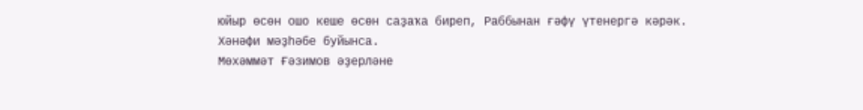юйыр өсөн ошо кеше өсөн саҙаҡа биреп, Раббынан ғәфү үтенергә кәрәк.
Хәнәфи мәҙһәбе буйынса.
Мөхәммәт Ғәзимов әҙерләне